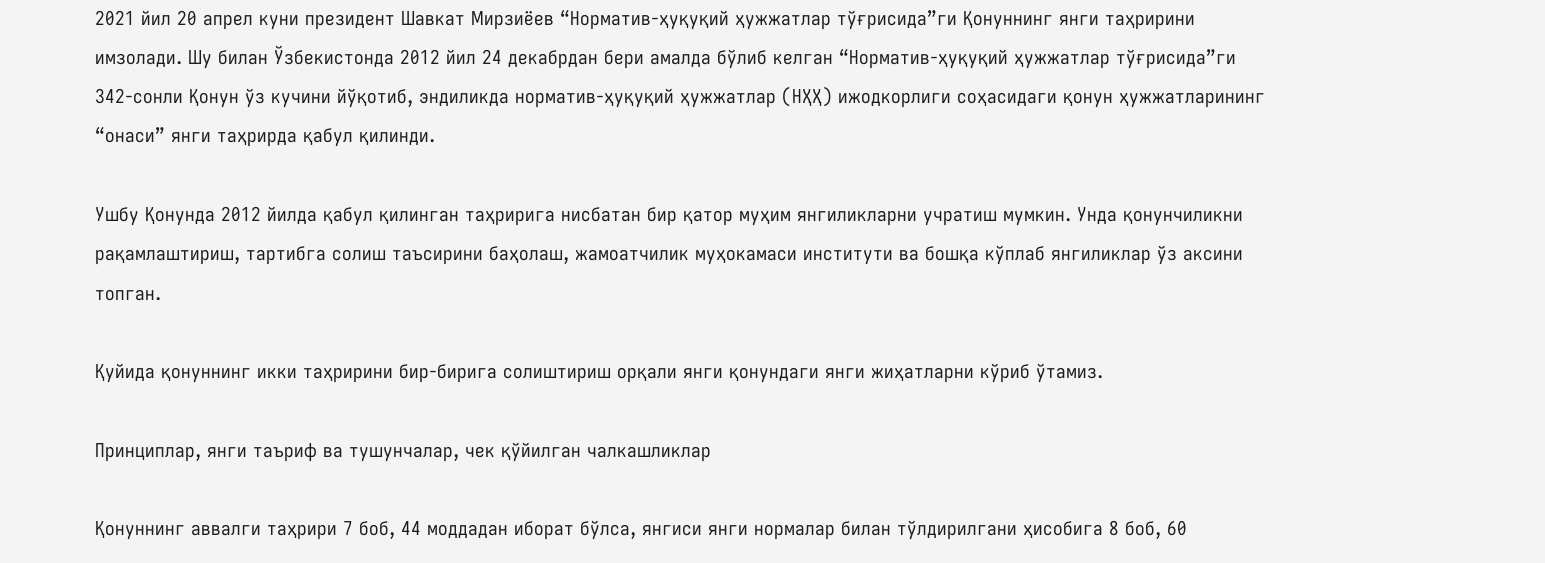2021 йил 20 апрел куни президент Шавкат Мирзиёев “Норматив-ҳуқуқий ҳужжатлар тўғрисида”ги Қонуннинг янги таҳририни имзолади. Шу билан Ўзбекистонда 2012 йил 24 декабрдан бери амалда бўлиб келган “Норматив-ҳуқуқий ҳужжатлар тўғрисида”ги 342-сонли Қонун ўз кучини йўқотиб, эндиликда норматив-ҳуқуқий ҳужжатлар (НҲҲ) ижодкорлиги соҳасидаги қонун ҳужжатларининг “онаси” янги таҳрирда қабул қилинди.

Ушбу Қонунда 2012 йилда қабул қилинган таҳририга нисбатан бир қатор муҳим янгиликларни учратиш мумкин. Унда қонунчиликни рақамлаштириш, тартибга солиш таъсирини баҳолаш, жамоатчилик муҳокамаси институти ва бошқа кўплаб янгиликлар ўз аксини топган.

Қуйида қонуннинг икки таҳририни бир-бирига солиштириш орқали янги қонундаги янги жиҳатларни кўриб ўтамиз.

Принциплар, янги таъриф ва тушунчалар, чек қўйилган чалкашликлар

Қонуннинг аввалги таҳрири 7 боб, 44 моддадан иборат бўлса, янгиси янги нормалар билан тўлдирилгани ҳисобига 8 боб, 60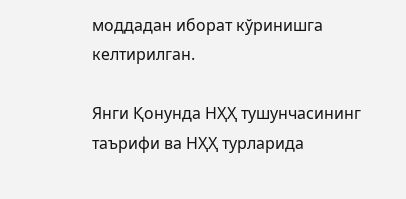моддадан иборат кўринишга келтирилган.

Янги Қонунда НҲҲ тушунчасининг таърифи ва НҲҲ турларида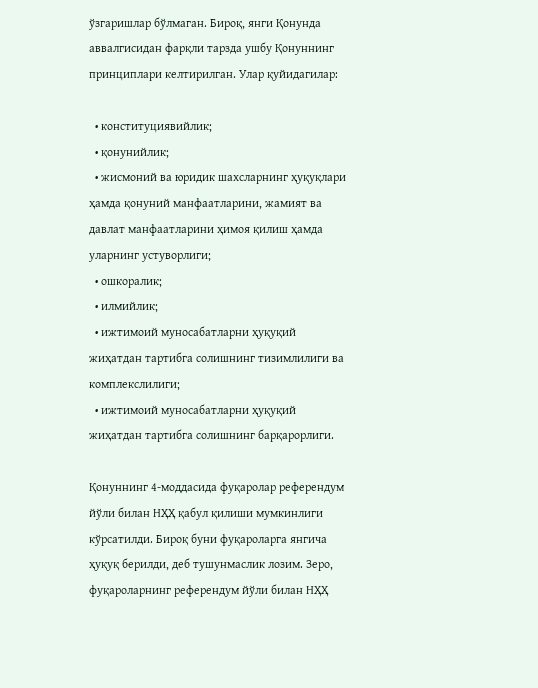ўзгаришлар бўлмаган. Бироқ, янги Қонунда аввалгисидан фарқли тарзда ушбу Қонуннинг принциплари келтирилган. Улар қуйидагилар:

  • конституциявийлик;
  • қонунийлик;
  • жисмоний ва юридик шахсларнинг ҳуқуқлари ҳамда қонуний манфаатларини, жамият ва давлат манфаатларини ҳимоя қилиш ҳамда уларнинг устуворлиги;
  • ошкоралик;
  • илмийлик;
  • ижтимоий муносабатларни ҳуқуқий жиҳатдан тартибга солишнинг тизимлилиги ва комплекслилиги;
  • ижтимоий муносабатларни ҳуқуқий жиҳатдан тартибга солишнинг барқарорлиги.

Қонуннинг 4-моддасида фуқаролар референдум йўли билан НҲҲ қабул қилиши мумкинлиги кўрсатилди. Бироқ буни фуқароларга янгича ҳуқуқ берилди, деб тушунмаслик лозим. Зеро, фуқароларнинг референдум йўли билан НҲҲ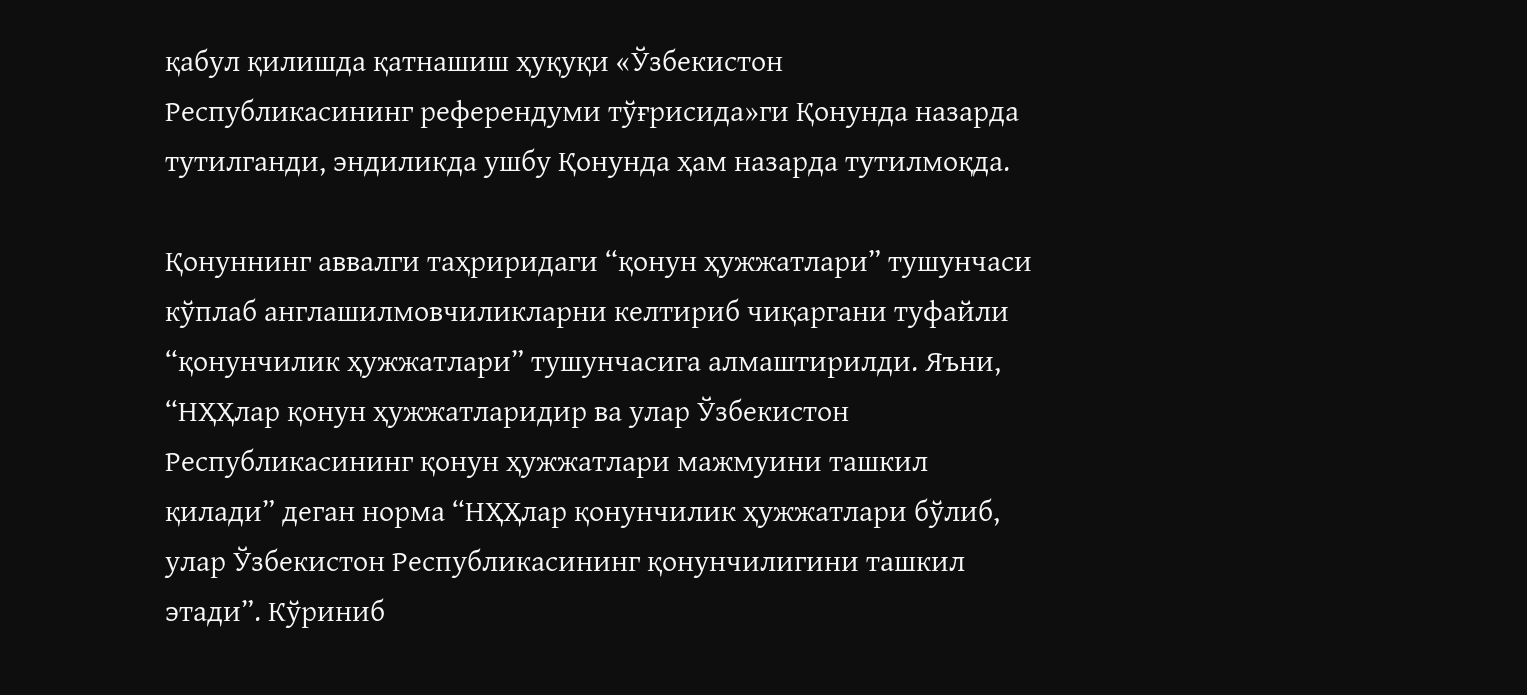қабул қилишда қатнашиш ҳуқуқи «Ўзбекистон Республикасининг референдуми тўғрисида»ги Қонунда назарда тутилганди, эндиликда ушбу Қонунда ҳам назарда тутилмоқда.

Қонуннинг аввалги таҳриридаги “қонун ҳужжатлари” тушунчаси кўплаб англашилмовчиликларни келтириб чиқаргани туфайли “қонунчилик ҳужжатлари” тушунчасига алмаштирилди. Яъни, “НҲҲлар қонун ҳужжатларидир ва улар Ўзбекистон Республикасининг қонун ҳужжатлари мажмуини ташкил қилади” деган норма “НҲҲлар қонунчилик ҳужжатлари бўлиб, улар Ўзбекистон Республикасининг қонунчилигини ташкил этади”. Кўриниб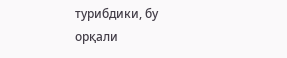турибдики, бу орқали